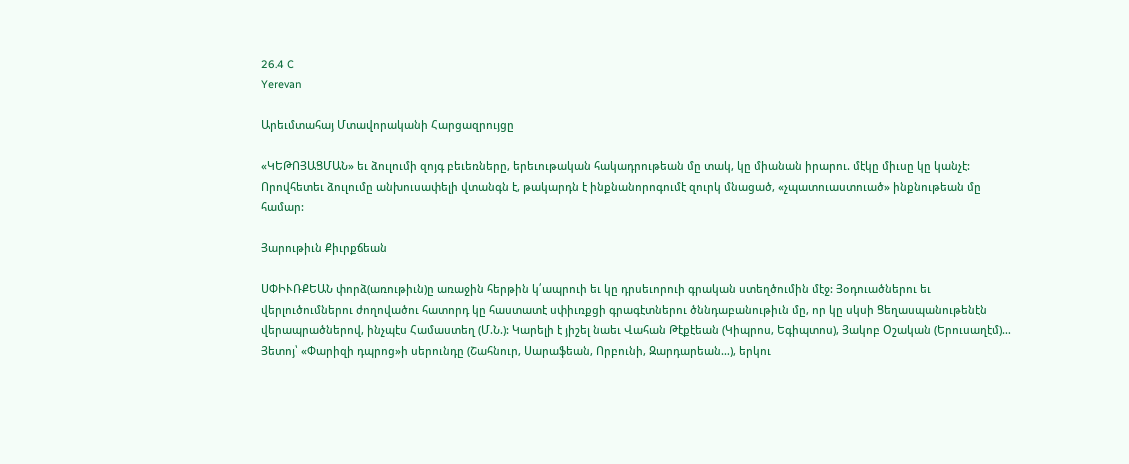26.4 C
Yerevan

Արեւմտահայ Մտավորականի Հարցազրույցը

«ԿԵԹՈՅԱՑՄԱՆ» եւ ձուլումի զոյգ բեւեռները, երեւութական հակադրութեան մը տակ, կը միանան իրարու. մէկը միւսը կը կանչէ: Որովհետեւ ձուլումը անխուսափելի վտանգն է, թակարդն է ինքնանորոգումէ զուրկ մնացած, «չպատուաստուած» ինքնութեան մը համար:

Յարութիւն Քիւրքճեան

ՍՓԻՒՌՔԵԱՆ փորձ(առութիւն)ը առաջին հերթին կ՛ապրուի եւ կը դրսեւորուի գրական ստեղծումին մէջ: Յօդուածներու եւ վերլուծումներու ժողովածու հատորդ կը հաստատէ սփիւռքցի գրագէտներու ծննդաբանութիւն մը, որ կը սկսի Ցեղասպանութենէն վերապրածներով, ինչպէս Համաստեղ (Մ.Ն.): Կարելի է յիշել նաեւ Վահան Թէքէեան (Կիպրոս, Եգիպտոս), Յակոբ Օշական (Երուսաղէմ)… Յետոյ՝ «Փարիզի դպրոց»ի սերունդը (Շահնուր, Սարաֆեան, Որբունի, Զարդարեան…), երկու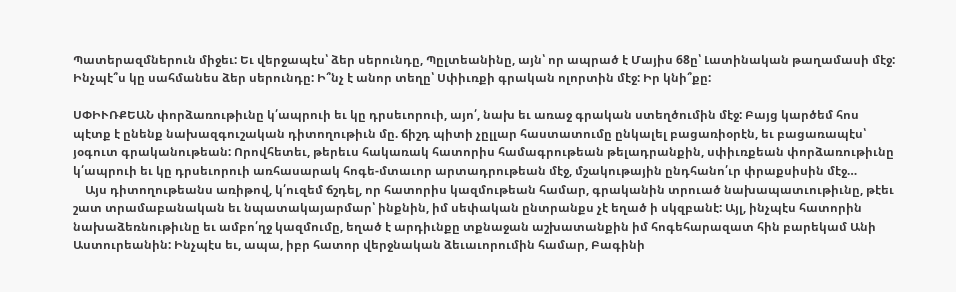Պատերազմներուն միջեւ: Եւ վերջապէս՝ ձեր սերունդը, Պըլտեանինը, այն՝ որ ապրած է Մայիս 68ը՝ Լատինական թաղամասի մէջ: Ինչպէ՞ս կը սահմանես ձեր սերունդը: Ի՞նչ է անոր տեղը՝ Սփիւռքի գրական ոլորտին մէջ: Իր կնի՞քը:

ՍՓԻՒՌՔԵԱՆ փորձառութիւնը կ՛ապրուի եւ կը դրսեւորուի, այո՛, նախ եւ առաջ գրական ստեղծումին մէջ: Բայց կարծեմ հոս պէտք է ընենք նախազգուշական դիտողութիւն մը. ճիշդ պիտի չըլլար հաստատումը ընկալել բացառիօրէն, եւ բացառապէս՝ յօգուտ գրականութեան: Որովհետեւ, թերեւս հակառակ հատորիս համագրութեան թելադրանքին, սփիւռքեան փորձառութիւնը կ՛ապրուի եւ կը դրսեւորուի առհասարակ հոգե-մտաւոր արտադրութեան մէջ, մշակութային ընդհանո՛ւր փրաքսիսին մէջ…
    Այս դիտողութեանս առիթով, կ՛ուզեմ ճշդել, որ հատորիս կազմութեան համար, գրականին տրուած նախապատւութիւնը, թէեւ շատ տրամաբանական եւ նպատակայարմար՝ ինքնին, իմ սեփական ընտրանքս չէ եղած ի սկզբանէ: Այլ, ինչպէս հատորին նախաձեռնութիւնը եւ ամբո՛ղջ կազմումը, եղած է արդիւնքը տքնաջան աշխատանքին իմ հոգեհարազատ հին բարեկամ Անի Աստուրեանին: Ինչպէս եւ, ապա, իբր հատոր վերջնական ձեւաւորումին համար, Բագինի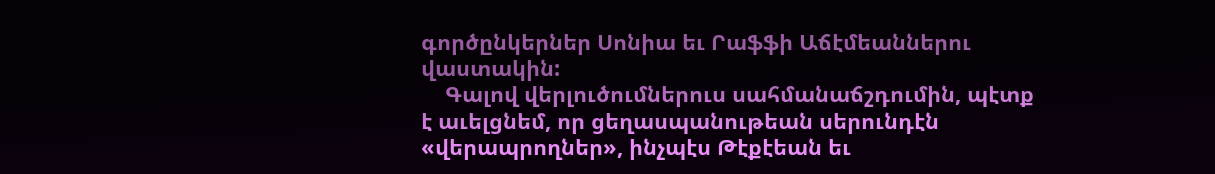գործընկերներ Սոնիա եւ Րաֆֆի Աճէմեաններու վաստակին:
    Գալով վերլուծումներուս սահմանաճշդումին, պէտք է աւելցնեմ, որ ցեղասպանութեան սերունդէն «վերապրողներ», ինչպէս Թէքէեան եւ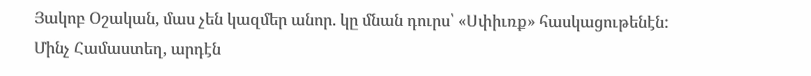Յակոբ Օշական, մաս չեն կազմեր անոր. կը մնան դուրս՝ «Սփիւռք» հասկացութենէն: Մինչ Համաստեղ, արդէն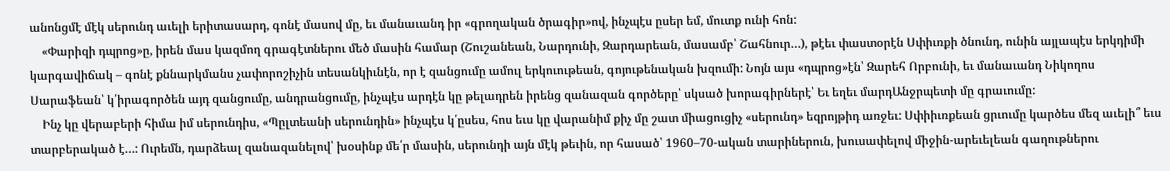անոնցմէ մէկ սերունդ աւելի երիտասարդ, գոնէ մասով մը, եւ մանաւանդ իր «գրողական ծրագիր»ով, ինչպէս ըսեր եմ, մուտք ունի հոն:
    «Փարիզի դպրոց»ը, իրեն մաս կազմող գրագէտներու մեծ մասին համար (Շուշանեան, Նարդունի, Զարդարեան, մասամբ՝ Շահնուր…), թէեւ փաստօրէն Սփիւռքի ծնունդ, ունին այլապէս երկդիմի կարգավիճակ – գոնէ քննարկմանս չափորոշիչին տեսանկիւնէն, որ է զանցումը ամուլ երկուութեան, գոյութենական խզումի: Նոյն այս «դպրոց»էն՝ Զարեհ Որբունի, եւ մանաւանդ Նիկողոս Սարաֆեան՝ կ՛իրագործեն այդ զանցումը, անդրանցումը, ինչպէս արդէն կը թելադրեն իրենց զանազան գործերը՝ սկսած խորագիրներէ՝ Եւ եղեւ մարդԱնջրպետի մը գրաւումը:
    Ինչ կը վերաբերի հիմա իմ սերունդիս, «Պըլտեանի սերունդին» ինչպէս կ՛ըսես, հոս եւս կը վարանիմ քիչ մը շատ միացուցիչ «սերունդ» եզրոյթիդ առջեւ: Սփիիւռքեան ցրւումը կարծես մեզ աւելի՞ եւս տարբերակած է…: Ուրեմն, դարձեալ զանազանելով՝ խօսինք մե՛ր մասին, սերունդի այն մէկ թեւին, որ հասած՝ 1960–70-ական տարիներուն, խուսափելով միջին-արեւելեան գաղութներու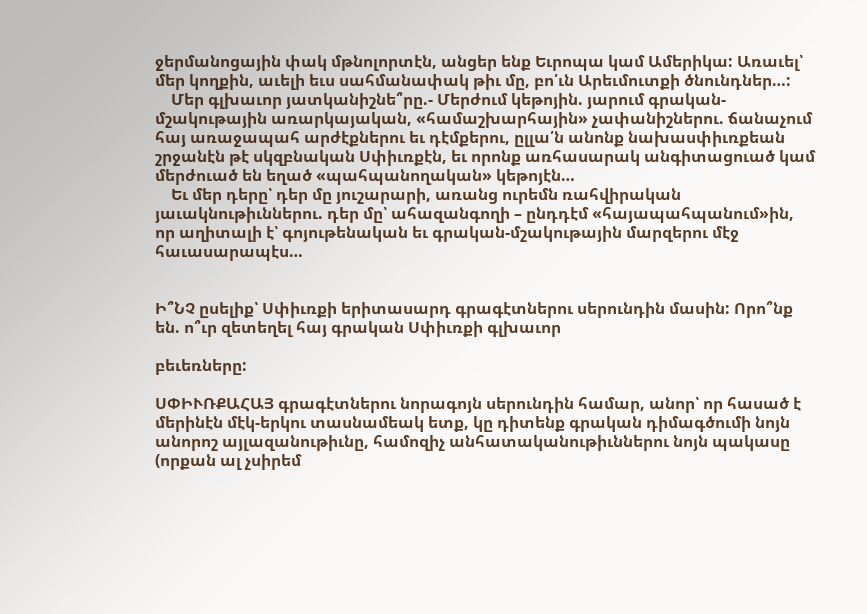ջերմանոցային փակ մթնոլորտէն, անցեր ենք Եւրոպա կամ Ամերիկա: Առաւել՝ մեր կողքին, աւելի եւս սահմանափակ թիւ մը, բո՛ւն Արեւմուտքի ծնունդներ…:
    Մեր գլխաւոր յատկանիշնե՞րը.- Մերժում կեթոյին. յարում գրական-մշակութային առարկայական, «համաշխարհային» չափանիշներու. ճանաչում հայ առաջապահ արժէքներու եւ դէմքերու, ըլլա՛ն անոնք նախասփիւռքեան շրջանէն թէ սկզբնական Սփիւռքէն, եւ որոնք առհասարակ անգիտացուած կամ մերժուած են եղած «պահպանողական» կեթոյէն…
    Եւ մեր դերը՝ դեր մը յուշարարի, առանց ուրեմն ռահվիրական յաւակնութիւններու. դեր մը՝ ահազանգողի – ընդդէմ «հայապահպանում»ին, որ աղիտալի է՝ գոյութենական եւ գրական-մշակութային մարզերու մէջ հաւասարապէս…


Ի՞ՆՉ ըսելիք՝ Սփիւռքի երիտասարդ գրագէտներու սերունդին մասին: Որո՞նք են. ո՞ւր զետեղել հայ գրական Սփիւռքի գլխաւոր

բեւեռները:

ՍՓԻՒՌՔԱՀԱՅ գրագէտներու նորագոյն սերունդին համար, անոր՝ որ հասած է մերինէն մէկ-երկու տասնամեակ ետք, կը դիտենք գրական դիմագծումի նոյն անորոշ այլազանութիւնը, համոզիչ անհատականութիւններու նոյն պակասը (որքան ալ չսիրեմ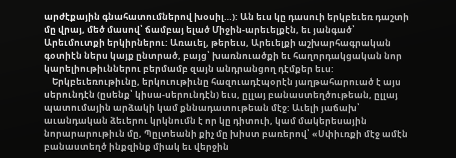արժէքային գնահատումներով խօսիլ…): Ան եւս կը դասուի երկբեւեռ դաշտի մը վրայ, մեծ մասով՝ ճամբայ ելած Միջին-արեւելքէն, եւ յանգած՝ Արեւմուտքի երկիրներու: Առաւել, թերեւս, Արեւելքի աշխարհագրական գօտիէն ներս կայք ընտրած, բայց՝ խառնուածքի եւ հաղորդակցական նոր կարելիութիւններու բերմամբ զայն անդրանցող դէմքեր եւս:
    Երկբեւեռութիւնը, երկուութիւնը հազուադէպօրէն յաղթահարուած է այս սերունդէն (ըսենք՝ կիսա-սերունդէն) եւս, ըլլայ բանաստեղծութեան, ըլլայ պատումային արձակի կամ քննադատութեան մէջ: Աւելի յաճախ՝ աւանդական ձեւերու կրկնումն է որ կը դիտուի, կամ մակերեսային նորարարութիւն մը, Պըլտեանի քիչ մը խիստ բառերով՝ «Սփիւռքի մէջ ամէն բանաստեղծ ինքզինք միակ եւ վերջին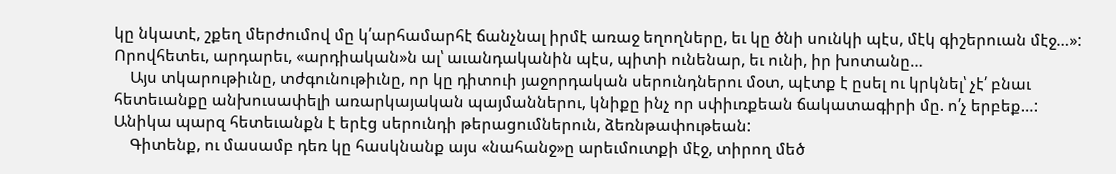կը նկատէ, շքեղ մերժումով մը կ՛արհամարհէ ճանչնալ իրմէ առաջ եղողները, եւ կը ծնի սունկի պէս, մէկ գիշերուան մէջ…»: Որովհետեւ, արդարեւ, «արդիական»ն ալ՝ աւանդականին պէս, պիտի ունենար, եւ ունի, իր խոտանը…
    Այս տկարութիւնը, տժգունութիւնը, որ կը դիտուի յաջորդական սերունդներու մօտ, պէտք է ըսել ու կրկնել՝ չէ՛ բնաւ հետեւանքը անխուսափելի առարկայական պայմաններու, կնիքը ինչ որ սփիւռքեան ճակատագիրի մը. ո՛չ երբեք…: Անիկա պարզ հետեւանքն է երէց սերունդի թերացումներուն, ձեռնթափութեան:
    Գիտենք, ու մասամբ դեռ կը հասկնանք այս «նահանջ»ը արեւմուտքի մէջ, տիրող մեծ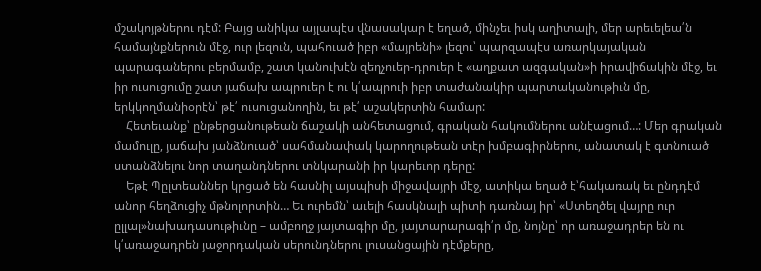մշակոյթներու դէմ: Բայց անիկա այլապէս վնասակար է եղած, մինչեւ իսկ աղիտալի, մեր արեւելեա՛ն համայնքներուն մէջ, ուր լեզուն, պահուած իբր «մայրենի» լեզու՝ պարզապէս առարկայական պարագաներու բերմամբ, շատ կանուխէն զեղչուեր-դրուեր է «աղքատ ազգական»ի իրավիճակին մէջ, եւ իր ուսուցումը շատ յաճախ ապրուեր է ու կ՛ապրուի իբր տաժանակիր պարտականութիւն մը, երկկողմանիօրէն՝ թէ՛ ուսուցանողին, եւ թէ՛ աշակերտին համար:
    Հետեւանք՝ ընթերցանութեան ճաշակի անհետացում, գրական հակումներու անէացում…: Մեր գրական մամուլը, յաճախ յանձնուած՝ սահմանափակ կարողութեան տէր խմբագիրներու, անատակ է գտնուած ստանձնելու նոր տաղանդներու տնկարանի իր կարեւոր դերը:
    Եթէ Պըլտեաններ կրցած են հասնիլ այսպիսի միջավայրի մէջ, ատիկա եղած է՝հակառակ եւ ընդդէմ անոր հեղձուցիչ մթնոլորտին… Եւ ուրեմն՝ աւելի հասկնալի պիտի դառնայ իր՝ «Ստեղծել վայրը ուր ըլլալ»նախադասութիւնը – ամբողջ յայտագիր մը, յայտարարագի՛ր մը, նոյնը՝ որ առաջադրեր են ու կ՛առաջադրեն յաջորդական սերունդներու լուսանցային դէմքերը,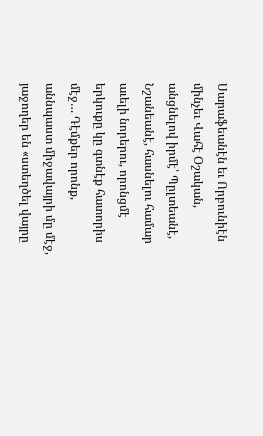Սարաֆեանէն եւ Որբունիէն մինչեւ Վահէ Օշական, անցնելով իրմէ՝ Պըլտեանէ, Նշանեանէ, հասնելու համար աւելի նորերու, որոնցմէ երկուքը կը գտնէք հատորիս մէջ… Դէմքեր որոնք, աննպաստ միջավայրի մը մէջ, յաջողեր են «ստեղծել վայրը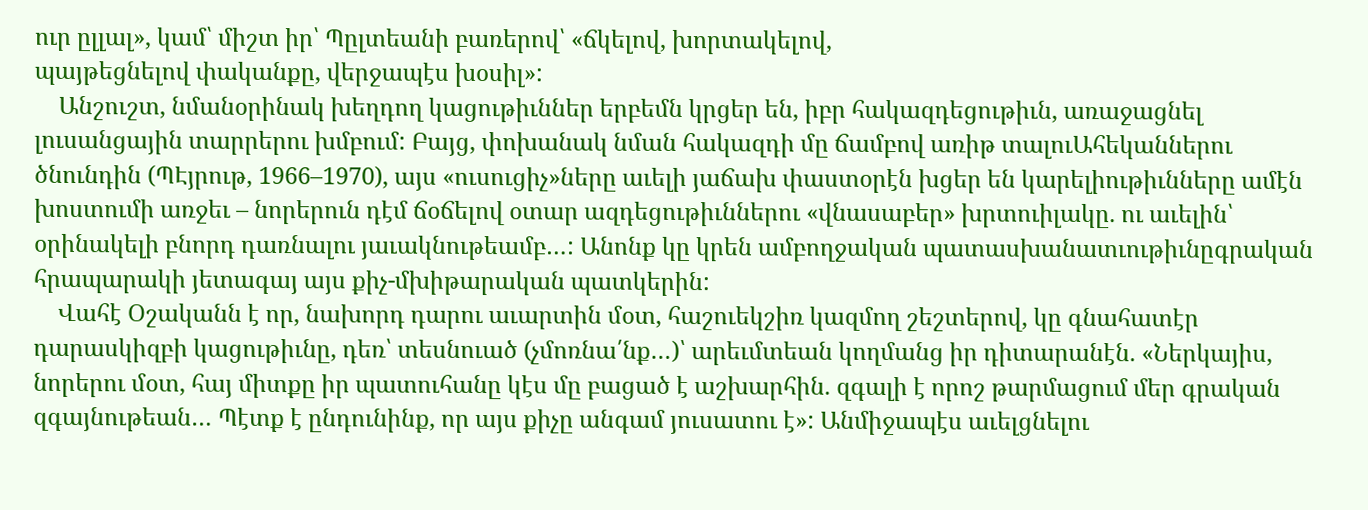ուր ըլլալ», կամ՝ միշտ իր՝ Պըլտեանի բառերով՝ «ճկելով, խորտակելով,
պայթեցնելով փականքը, վերջապէս խօսիլ»:
    Անշուշտ, նմանօրինակ խեղդող կացութիւններ երբեմն կրցեր են, իբր հակազդեցութիւն, առաջացնել լուսանցային տարրերու խմբում: Բայց, փոխանակ նման հակազդի մը ճամբով առիթ տալուԱհեկաններու ծնունդին (ՊԷյրութ, 1966–1970), այս «ուսուցիչ»ները աւելի յաճախ փաստօրէն խցեր են կարելիութիւնները ամէն խոստումի առջեւ – նորերուն դէմ ճօճելով օտար ազդեցութիւններու «վնասաբեր» խրտուիլակը. ու աւելին՝ օրինակելի բնորդ դառնալու յաւակնութեամբ…: Անոնք կը կրեն ամբողջական պատասխանատւութիւնըգրական հրապարակի յետագայ այս քիչ-մխիթարական պատկերին:
    Վահէ Օշականն է որ, նախորդ դարու աւարտին մօտ, հաշուեկշիռ կազմող շեշտերով, կը գնահատէր դարասկիզբի կացութիւնը, դեռ՝ տեսնուած (չմոռնա՛նք…)՝ արեւմտեան կողմանց իր դիտարանէն. «Ներկայիս, նորերու մօտ, հայ միտքը իր պատուհանը կէս մը բացած է աշխարհին. զգալի է որոշ թարմացում մեր գրական զգայնութեան… Պէտք է ընդունինք, որ այս քիչը անգամ յուսատու է»: Անմիջապէս աւելցնելու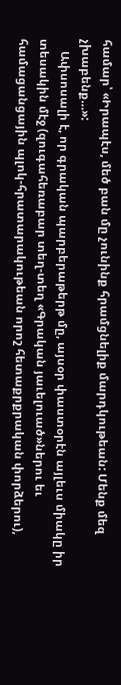համար՝ «Իրապէս, մեծ բան մը չունինք հրամցնելիք մարդկութեան: Մենք մեզ չխաբենք…»:
    Ափսոսալի է, որ գրական պարբերաթերթ մը, այսօր փաստօրէն այլեւս միակը իր տեսակին մէջ (զուգահեռաբար տեղ-տեղ «Գրական յաւելուած»ներու եւ համացանցային պլոկ-հրատարակութեան որոշ հետաքրքրական փորձերու),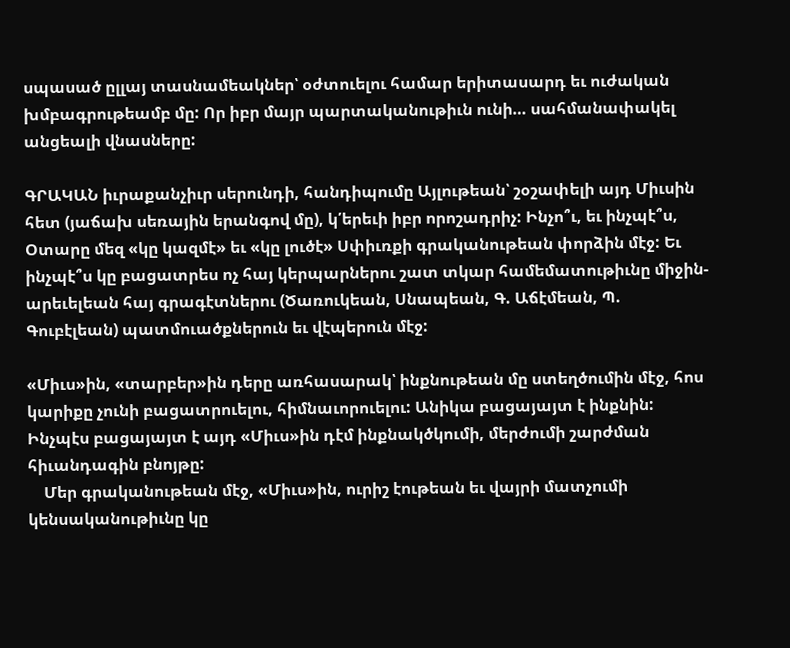սպասած ըլլայ տասնամեակներ՝ օժտուելու համար երիտասարդ եւ ուժական խմբագրութեամբ մը: Որ իբր մայր պարտականութիւն ունի… սահմանափակել անցեալի վնասները:

ԳՐԱԿԱՆ իւրաքանչիւր սերունդի, հանդիպումը Այլութեան՝ շօշափելի այդ Միւսին հետ (յաճախ սեռային երանգով մը), կ՛երեւի իբր որոշադրիչ: Ինչո՞ւ, եւ ինչպէ՞ս, Օտարը մեզ «կը կազմէ» եւ «կը լուծէ» Սփիւռքի գրականութեան փորձին մէջ: Եւ ինչպէ՞ս կը բացատրես ոչ հայ կերպարներու շատ տկար համեմատութիւնը միջին-արեւելեան հայ գրագէտներու (Ծառուկեան, Սնապեան, Գ. Աճէմեան, Պ. Գուբէլեան) պատմուածքներուն եւ վէպերուն մէջ:

«Միւս»ին, «տարբեր»ին դերը առհասարակ՝ ինքնութեան մը ստեղծումին մէջ, հոս կարիքը չունի բացատրուելու, հիմնաւորուելու: Անիկա բացայայտ է ինքնին: Ինչպէս բացայայտ է այդ «Միւս»ին դէմ ինքնակծկումի, մերժումի շարժման հիւանդագին բնոյթը:
    Մեր գրականութեան մէջ, «Միւս»ին, ուրիշ էութեան եւ վայրի մատչումի կենսականութիւնը կը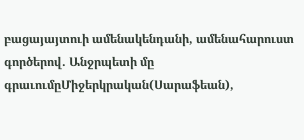բացայայտուի ամենակենդանի, ամենահարուստ գործերով. Անջրպետի մը գրաւումըՄիջերկրական(Սարաֆեան),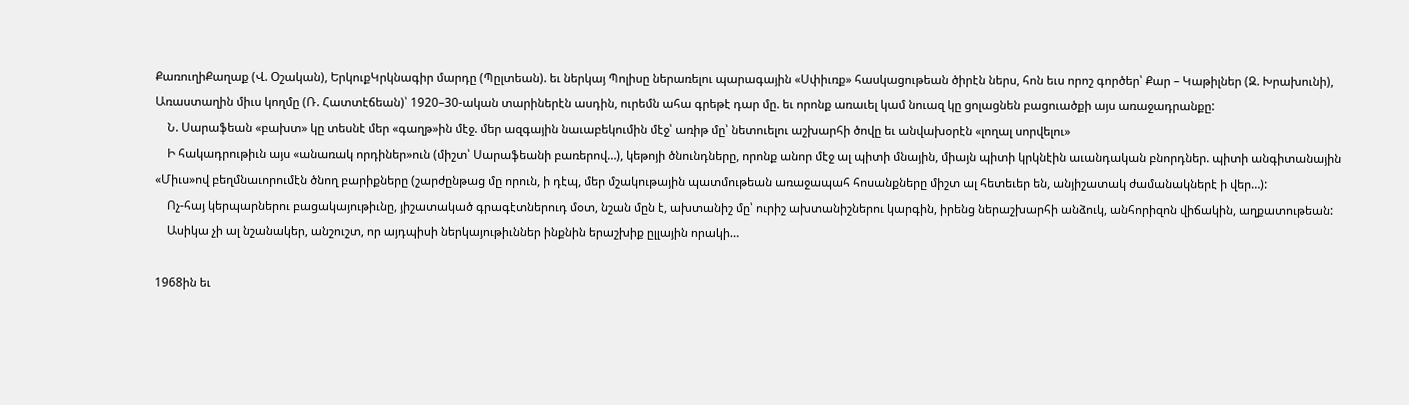ՔառուղիՔաղաք (Վ. Օշական), ԵրկուքԿրկնագիր մարդը (Պըլտեան). եւ ներկայ Պոլիսը ներառելու պարագային «Սփիւռք» հասկացութեան ծիրէն ներս, հոն եւս որոշ գործեր՝ Քար – Կաթիլներ (Զ. Խրախունի), Առաստաղին միւս կողմը (Ռ. Հատտէճեան)՝ 1920–30-ական տարիներէն ասդին, ուրեմն ահա գրեթէ դար մը. եւ որոնք առաւել կամ նուազ կը ցոլացնեն բացուածքի այս առաջադրանքը:
    Ն. Սարաֆեան «բախտ» կը տեսնէ մեր «գաղթ»ին մէջ. մեր ազգային նաւաբեկումին մէջ՝ առիթ մը՝ նետուելու աշխարհի ծովը եւ անվախօրէն «լողալ սորվելու»
    Ի հակադրութիւն այս «անառակ որդիներ»ուն (միշտ՝ Սարաֆեանի բառերով…), կեթոյի ծնունդները, որոնք անոր մէջ ալ պիտի մնային, միայն պիտի կրկնէին աւանդական բնորդներ. պիտի անգիտանային «Միւս»ով բեղմնաւորումէն ծնող բարիքները (շարժընթաց մը որուն, ի դէպ, մեր մշակութային պատմութեան առաջապահ հոսանքները միշտ ալ հետեւեր են, անյիշատակ ժամանակներէ ի վեր…):
    Ոչ-հայ կերպարներու բացակայութիւնը, յիշատակած գրագէտներուդ մօտ, նշան մըն է, ախտանիշ մը՝ ուրիշ ախտանիշներու կարգին, իրենց ներաշխարհի անձուկ, անհորիզոն վիճակին, աղքատութեան:
    Ասիկա չի ալ նշանակեր, անշուշտ, որ այդպիսի ներկայութիւններ ինքնին երաշխիք ըլլային որակի…

1968ին եւ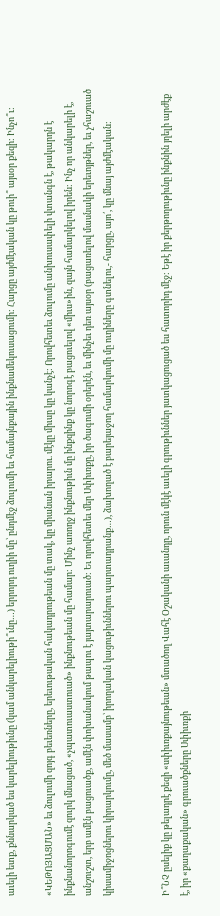աւելի ետք, քննարկած ես կարելիութիւնը (կամ անկարելիութի՞ւնը…) երրորդ ուղիի մը՝ ընդմէջ ձուլումի եւ համայնքային ինքնամեկուսացումի: Հարցը այժմէական կը թուի՞ այսօր քեզի: Ինչո՞ւ:

«ԿԵԹՈՅԱՑՄԱՆ» եւ ձուլումի զոյգ բեւեռները, երեւութական հակադրութեան մը տակ, կը միանան իրարու. մէկը միւսը կը կանչէ: Որովհետեւ ձուլումը անխուսափելի վտանգն է, թակարդն է ինքնանորոգումէ զուրկ մնացած, «չպատուաստուած» ինքնութեան մը համար: Մինչ առողջ ինքնութիւն մը ինքզինք կը նորոգէ բացուելով «միւս»ին, զայն համարկելով իրեն: Ինչ որ անկարելի է, անշուշտ, երբ ամէն բացուածք, ամէն փոխանակում թապու է յայտարարուած: Եւ որովհետեւ մեր Սփիւռքը, իր ծագումի օրերէն, եւ մինչեւ դեռ այսօր (բացառելով մասնակի երեւոյթներ, եւ չհաշուած կիսամիջոցներու կիրարկումը, մեծ մասամբ՝ իրողական կացութիւններու պարտադրանք…), ձախողած է բարեյաջող համարկումի մը ուղիները գտնելու,- հարցը, այո՛, կը մնայ այժմէական:


Ի՞ՆՉ ըսելիք կը թելադրէ քեզի «սփիւռքայնութեան» մտածող Վահէ Օշականի աւանդը, որուն մէկէ աւելի գրութիւններ յատկացուցած ես հատորիդ մէջ: Եթէ իր քերթողութիւնը ինքնին յղելի արժէք է, իր «քաղաքական» գրուածքները Սփիւռքի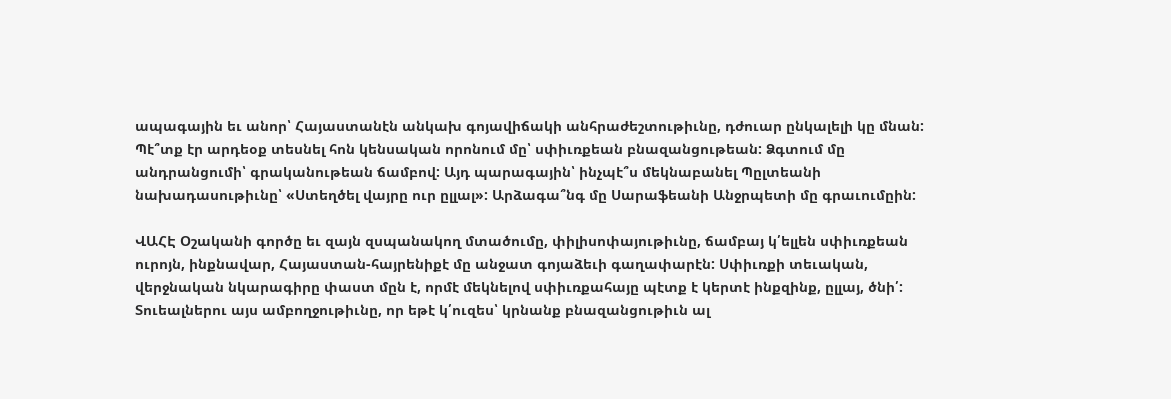ապագային եւ անոր՝ Հայաստանէն անկախ գոյավիճակի անհրաժեշտութիւնը, դժուար ընկալելի կը մնան: Պէ՞տք էր արդեօք տեսնել հոն կենսական որոնում մը՝ սփիւռքեան բնազանցութեան: Ձգտում մը անդրանցումի՝ գրականութեան ճամբով: Այդ պարագային՝ ինչպէ՞ս մեկնաբանել Պըլտեանի նախադասութիւնը՝ «Ստեղծել վայրը ուր ըլլալ»: Արձագա՞նգ մը Սարաֆեանի Անջրպետի մը գրաւումըին:

ՎԱՀԷ Օշականի գործը եւ զայն զսպանակող մտածումը, փիլիսոփայութիւնը, ճամբայ կ՛ելլեն սփիւռքեան ուրոյն, ինքնավար, Հայաստան-հայրենիքէ մը անջատ գոյաձեւի գաղափարէն: Սփիւռքի տեւական, վերջնական նկարագիրը փաստ մըն է, որմէ մեկնելով սփիւռքահայը պէտք է կերտէ ինքզինք, ըլլայ, ծնի՛: Տուեալներու այս ամբողջութիւնը, որ եթէ կ՛ուզես՝ կրնանք բնազանցութիւն ալ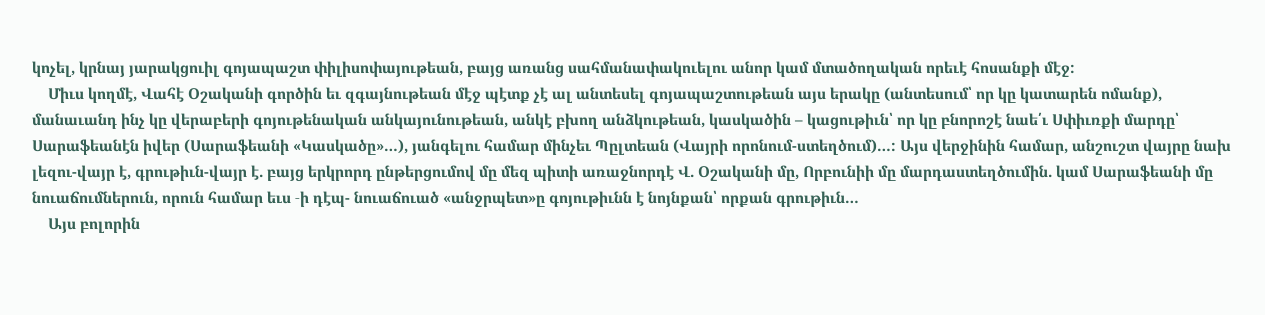կոչել, կրնայ յարակցուիլ գոյապաշտ փիլիսոփայութեան, բայց առանց սահմանափակուելու անոր կամ մտածողական որեւէ հոսանքի մէջ:
    Միւս կողմէ, Վահէ Օշականի գործին եւ զգայնութեան մէջ պէտք չէ ալ անտեսել գոյապաշտութեան այս երակը (անտեսում՝ որ կը կատարեն ոմանք), մանաւանդ ինչ կը վերաբերի գոյութենական անկայունութեան, անկէ բխող անձկութեան, կասկածին – կացութիւն՝ որ կը բնորոշէ նաե՛ւ Սփիւռքի մարդը՝ Սարաֆեանէն իվեր (Սարաֆեանի «Կասկածը»…), յանգելու համար մինչեւ Պըլտեան (Վայրի որոնում-ստեղծում)…: Այս վերջինին համար, անշուշտ վայրը նախ լեզու-վայր է, գրութիւն-վայր է. բայց երկրորդ ընթերցումով մը մեզ պիտի առաջնորդէ Վ. Օշականի մը, Որբունիի մը մարդաստեղծումին. կամ Սարաֆեանի մը նուաճումներուն, որուն համար եւս ‑ի դէպ- նուաճուած «անջրպետ»ը գոյութիւնն է նոյնքան՝ որքան գրութիւն…
    Այս բոլորին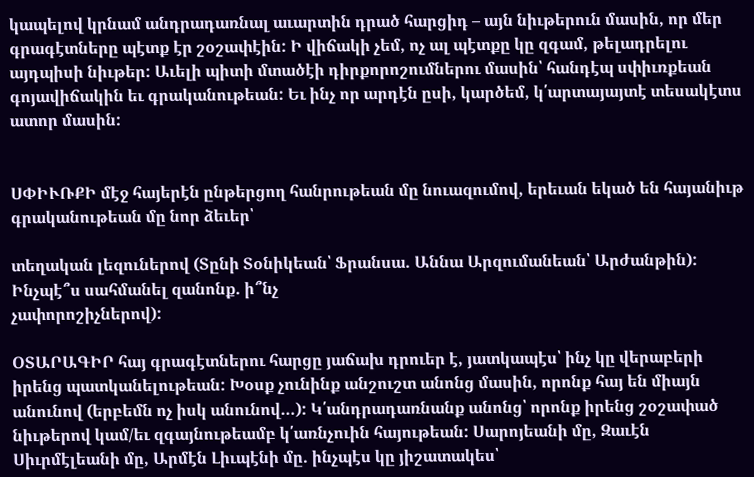կապելով կրնամ անդրադառնալ աւարտին դրած հարցիդ – այն նիւթերուն մասին, որ մեր գրագէտները պէտք էր շօշափէին: Ի վիճակի չեմ, ոչ ալ պէտքը կը զգամ, թելադրելու այդպիսի նիւթեր: Աւելի պիտի մտածէի դիրքորոշումներու մասին՝ հանդէպ սփիւռքեան գոյավիճակին եւ գրականութեան: Եւ ինչ որ արդէն ըսի, կարծեմ, կ՛արտայայտէ տեսակէտս ատոր մասին:


ՍՓԻՒՌՔԻ մէջ հայերէն ընթերցող հանրութեան մը նուազումով, երեւան եկած են հայանիւթ գրականութեան մը նոր ձեւեր՝

տեղական լեզուներով (Տընի Տօնիկեան՝ Ֆրանսա. Աննա Արզումանեան՝ Արժանթին): Ինչպէ՞ս սահմանել զանոնք. ի՞նչ
չափորոշիչներով):

ՕՏԱՐԱԳԻՐ հայ գրագէտներու հարցը յաճախ դրուեր է, յատկապէս՝ ինչ կը վերաբերի իրենց պատկանելութեան: Խօսք չունինք անշուշտ անոնց մասին, որոնք հայ են միայն անունով (երբեմն ոչ իսկ անունով…): Կ՛անդրադառնանք անոնց՝ որոնք իրենց շօշափած նիւթերով կամ/եւ զգայնութեամբ կ՛առնչուին հայութեան: Սարոյեանի մը, Զաւէն Սիւրմէլեանի մը, Արմէն Լիւպէնի մը. ինչպէս կը յիշատակես՝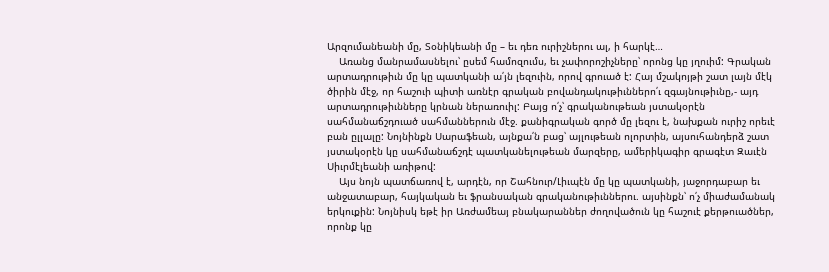Արզումանեանի մը, Տօնիկեանի մը – եւ դեռ ուրիշներու ալ, ի հարկէ…
    Առանց մանրամասնելու՝ ըսեմ համոզումս, եւ չափորոշիչները՝ որոնց կը յղուիմ: Գրական արտադրութիւն մը կը պատկանի ա՛յն լեզուին, որով գրուած է: Հայ մշակոյթի շատ լայն մէկ ծիրին մէջ, որ հաշուի պիտի առնէր գրական բովանդակութիւններո՛ւ զգայնութիւնը,- այդ արտադրութիւնները կրնան ներառուիլ: Բայց ո՛չ՝ գրականութեան յստակօրէն սահմանաճշդուած սահմաններուն մէջ. քանիգրական գործ մը լեզու է, նախքան ուրիշ որեւէ բան ըլլալը: Նոյնինքն Սարաֆեան, այնքա՛ն բաց՝ այլութեան ոլորտին, այսուհանդերձ շատ յստակօրէն կը սահմանաճշդէ պատկանելութեան մարզերը, ամերիկագիր գրագէտ Զաւէն Սիւրմէլեանի առիթով:
    Այս նոյն պատճառով է, արդէն, որ Շահնուր/Լիւպէն մը կը պատկանի, յաջորդաբար եւ անջատաբար, հայկական եւ ֆրանսական գրականութիւններու. այսինքն՝ ո՛չ միաժամանակ երկուքին: Նոյնիսկ եթէ իր Առժամեայ բնակարաններ ժողովածուն կը հաշուէ քերթուածներ, որոնք կը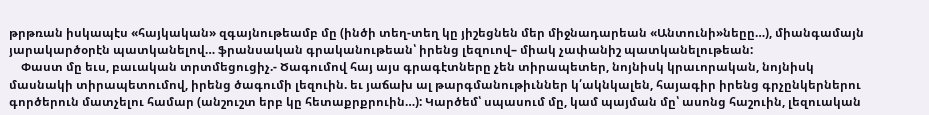թրթռան իսկապէս «հայկական» զգայնութեամբ մը (ինծի տեղ-տեղ կը յիշեցնեն մեր միջնադարեան «Անտունի»նեըը…), միանգամայն յարակարծօրէն պատկանելով… ֆրանսական գրականութեան՝ իրենց լեզուով– միակ չափանիշ պատկանելութեան:
    Փաստ մը եւս, բաւական տրտմեցուցիչ.- Ծագումով հայ այս գրագէտները չեն տիրապետեր, նոյնիսկ կրաւորական, նոյնիսկ մասնակի տիրապետումով, իրենց ծագումի լեզուին. եւ յաճախ ալ թարգմանութիւններ կ՛ակնկալեն, հայագիր իրենց գրչընկերներու գործերուն մատչելու համար (անշուշտ երբ կը հետաքրքրուին…): Կարծեմ՝ սպասում մը, կամ պայման մը՝ ասոնց հաշուին, լեզուական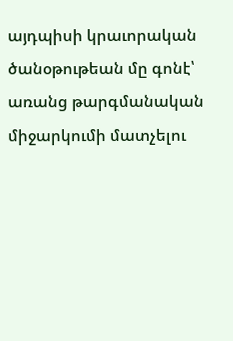այդպիսի կրաւորական ծանօթութեան մը գոնէ՝ առանց թարգմանական միջարկումի մատչելու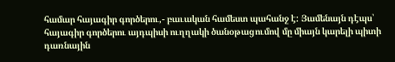համար հայագիր գործերու,- բաւական համեստ պահանջ է: Յամենայն դէպս՝ հայագիր գործերու այդպիսի ուղղակի ծանօթացումով մը միայն կարելի պիտի դառնային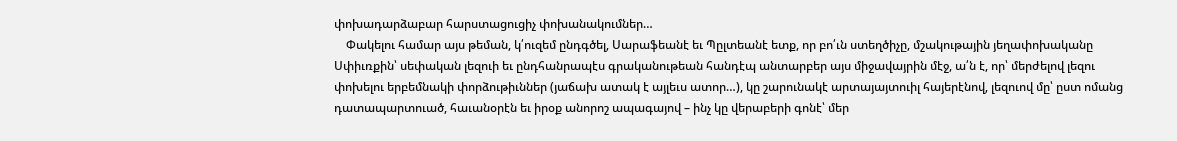փոխադարձաբար հարստացուցիչ փոխանակումներ…
    Փակելու համար այս թեման, կ՛ուզեմ ընդգծել, Սարաֆեանէ եւ Պըլտեանէ ետք, որ բո՛ւն ստեղծիչը, մշակութային յեղափոխականը Սփիւռքին՝ սեփական լեզուի եւ ընդհանրապէս գրականութեան հանդէպ անտարբեր այս միջավայրին մէջ, ա՛ն է, որ՝ մերժելով լեզու փոխելու երբեմնակի փորձութիւններ (յաճախ ատակ է այլեւս ատոր…), կը շարունակէ արտայայտուիլ հայերէնով, լեզուով մը՝ ըստ ոմանց դատապարտուած, հաւանօրէն եւ իրօք անորոշ ապագայով – ինչ կը վերաբերի գոնէ՝ մեր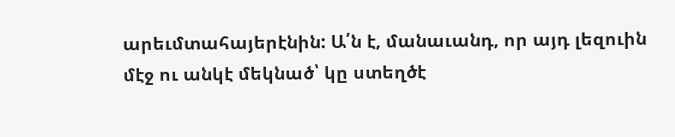արեւմտահայերէնին: Ա՛ն է, մանաւանդ, որ այդ լեզուին մէջ ու անկէ մեկնած՝ կը ստեղծէ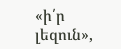«ի՛ր լեզուն»,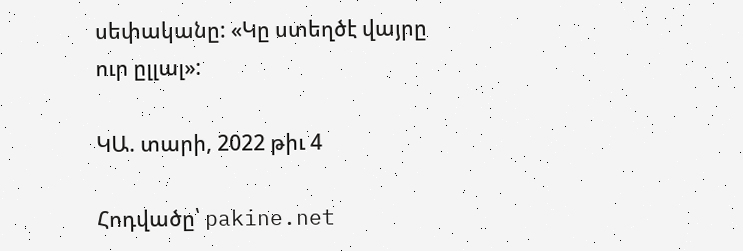սեփականը: «Կը ստեղծէ վայրը ուր ըլլալ»:

ԿԱ. տարի, 2022 թիւ 4

Հոդվածը՝ pakine.net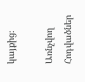կայքից։

Առնչվող Հոդվածներ